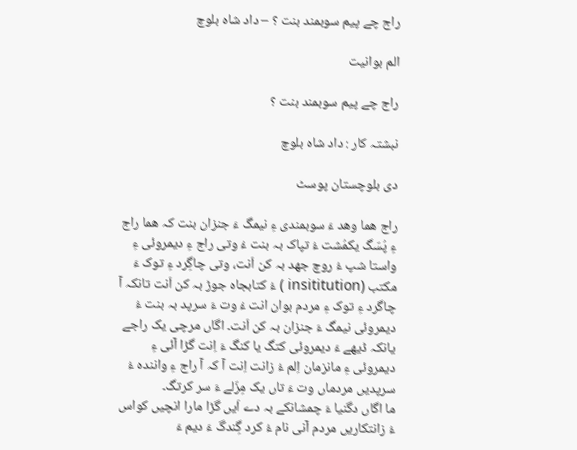راج چے پیم سوبمند بنت ؟ – داد شاہ بلوچ

الم بوانیت

راج چے پیم سوبمند بنت ؟

نبشتہ کار : داد شاہ بلوچ

دی بلوچستان پوسٹ

راج ھما وھد ءَ سوبمندی ءِ نیمگ ءَ جنزان بنت کہ ھما راج ءِ پُسّگ یکمُشت ءُ تپاک بہ بنت ءُ وتی راج ءِ دیمروئی ءِ واستا شپ ءُ روچ جھد بہ کن اَنت، وتی چاگِرد ءِ توک ءَ مکتب (insititution ) ءُ کتابجاہ جوڑ بہ کن اَنت تانکہ آ چاگرد ءِ توک ءِ مردم بوان انت ءُ وت ءَ سرپد بہ بنت ءُ دیمروئی نیمگ ءَ جنزان بہ کن اَنت۔ اگاں مرچی یک راجے یانکہ ڈیھے ءَ دیمروئی کتگ یا کنگ ءَ اِنت گڑا آئی ءِ دیمروئی ءِ مانزمان اِلم ءُ زانت اِنت آ کہ آ راج ءِ وانندہ ءُ سرپدیں مردماں وت ءَ تاں یک مِزّلے ءَ سر کرتگ۔
ما اگاں دگنیا ءَ چمشانکے بہ دے اَیں گڑا مارا انچیں کواس ءُ زانتکاریں مردم آنی نام ءُ کرد گِندگ ءَ دیم ءَ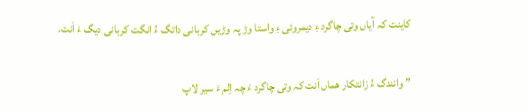کاینت کہ آیاں وتی چاگرد ءِ دیمروئی ءِ واستا وڑ پہ وڑیں کربانی داتگ ءُ انگت کربانی دیگ ءَ اَنت.

” وانندگ ءُ زانتکار ھماں اَنت کہ وتی چاگرد ءَ چہ اِلم ءَ سیر لاپ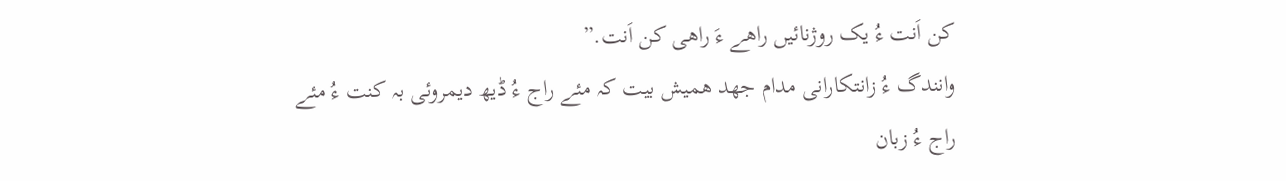کن اَنت ءُ یک روژنائیں راھے ءَ راھی کن اَنت.”
وانندگ ءُ زانتکارانی مدام جھد ھمیش بیت کہ مئے راج ءُ ڈیھ دیمروئی بہ کنت ءُ مئے راج ءُ زبان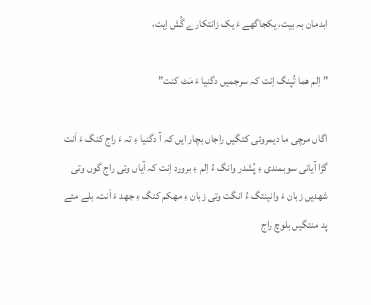ابدمان بہ بیت، یکجاگھے ءَ یک زانتکارے گُش اِیت،

” اِلم ھما تُپنگ اِنت کہ سرجمیں دگنیا ءَ مَٹ کنت”

اگاں مرچی ما دیمروئی کتگیں راجاں بچار ایں کہ آ دگنیا ءِ تہ ءَ راج کنگ ءَ اَنت گڑا آیانی سوبمندی ءِ پُشدر وانگ ءُ اِلم ءِ برورد اِنت کہ آیاں وتی راج گوں وتی شھدیں زبان ءَ وانینتگ ءُ انگت وتی زبان ءِ مھکم کنگ ءِ جھد ءَ اَنت، بلے مئے پد منتگیں بلوچ راج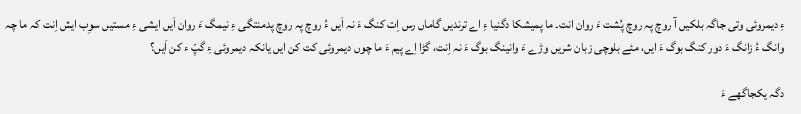ءِ دیمروئی وتی جاگہ بلکیں آ روچ پہ روچ پُشت ءَ روان انت۔ ما پمیشکا دگنیا ءِ اے ترندیں گاماں رس اِت کنگ ءَ نہ اَیں ءُ روچ پہ روچ پدمنتگی ءِ نیمگ ءَ روان اَیں ایشی ءِ مستیں سوِب ایش اِنت کہ ما چہ وانگ ءُ زانگ ءَ دور کنگ بوگ ءَ ایں، مئے بلوچی زبان شریں وڑے ءَ وانینگ بوگ ءَ نہ اِنت، گڑا اِے پیم ءَ ما چوں دیمروئی کت کن ایں یانکہ دیمروئی ءِ گپّ ء کن اَیں؟

دگہ یکجاگھے ءَ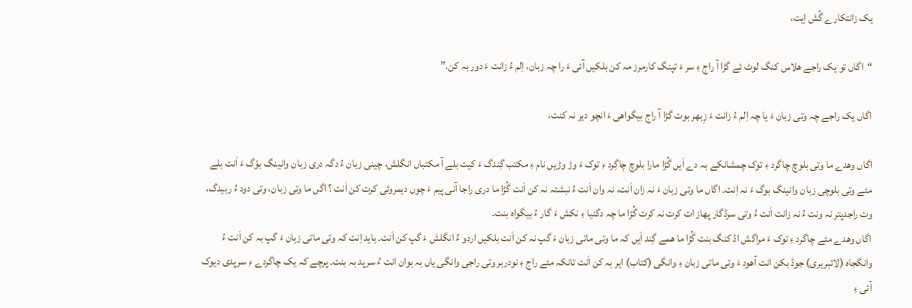یک زانتکارے گُش اِیت،

“اگاں تو یک راجے ھلاس کنگ لوٹ ئے گڑا آ راج ءِ سر ءَ تپنگ کارمرز مہ کن بلکیں آئی ءَ را چہ زبان، اِلم ءُ زانت ءَ دور بہ کن.”

اگاں یک راجے چہ وتی زبان ءَ یا چہ اِلم ءُ زانت ءَ زِبھر بوت گڑا آ راج بیگواھی ءَ انچو دیر نہ کنت،

اگاں وھدے ما وتی بلوچ چاگرد ءِ توک چمشانکے بہ دے اَیں گُڑا مارا بلوچ چاگِرد ءِ توک ءَ وڑ وڑیں نام ءِ مکتب گِندگ ءَ کیت بلے آ مکتباں انگلش، چینی زبان ءُ دگہ دری زبان وانینگ بوّگ ءَ اَنت بلے مئے وتی بلوچی زبان وانینگ بوگ ءَ نہ اِنت۔ اگاں ما وتی زبان ءَ نہ زان اَنت، نہ وان اَنت ءُ نبشتہ نہ کن اَنت گُڑا ما دری راجا آنی پیم ءَ چوں دیمروئی کرت کن اَنت ؟ اگں ما وتی زبان، وتی دود ءُ ربیدگ، وت راجدپتر نہ ونت ءُ نہ زانت اَنت ءُ وتی سرڈگار پھاز ات کرت نہ کرت گُڑا ما چہ دگنیا ءِ نکش ءَ گار ءُ بیگواہ بنت۔
اگاں وھدے مئے چاگرد ءِ توک ءَ مراگش اڈ کنگ بنت گُڑا ما ھمے گِند اَیں کہ ما وتی ماتی زبان ءَ گپ نہ کن اَنت بلکیں اردو ءُ انگلش ءَ گپ کن اَنت۔ باید اِنت کہ وتی ماتی زبان ءَ گپ بہ کن اَنت ءُ وانگجاہ (لائبریری) جوڈ بکن انت آھود ءَ وتی ماتی زبان ءِ وانگی (کتاب) ایر بہ کن اَنت تانکہ مئے راج ءِ نودربر وتی راجی وانگی یاں بہ بوان انت ءُ سرپد بہ بنت۔ پرچے کہ یک چاگردے ءِ سرپدی دیوک آئی ءِ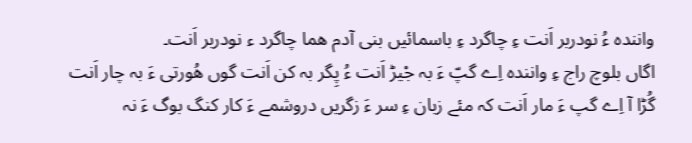وانندہ ءُ نودربر اَنت ءِ چاگرد ءِ باسمائیں بنی آدم ھما چاگرد ء نودربر اَنت۔
اگاں بلوچ راج ءِ وانندہ اِے گپّ ءَ بہ جْیڑ اَنت ءُ پِگر بہ کن اَنت گوں ھُورتی ءَ بہ چار اَنت گُڑا آ اِے گپ ءَ مار اَنت کہ مئے زبان ءِ سر ءَ زگریں دروشمے ءَ کار کنگ بوگ ءَ نہ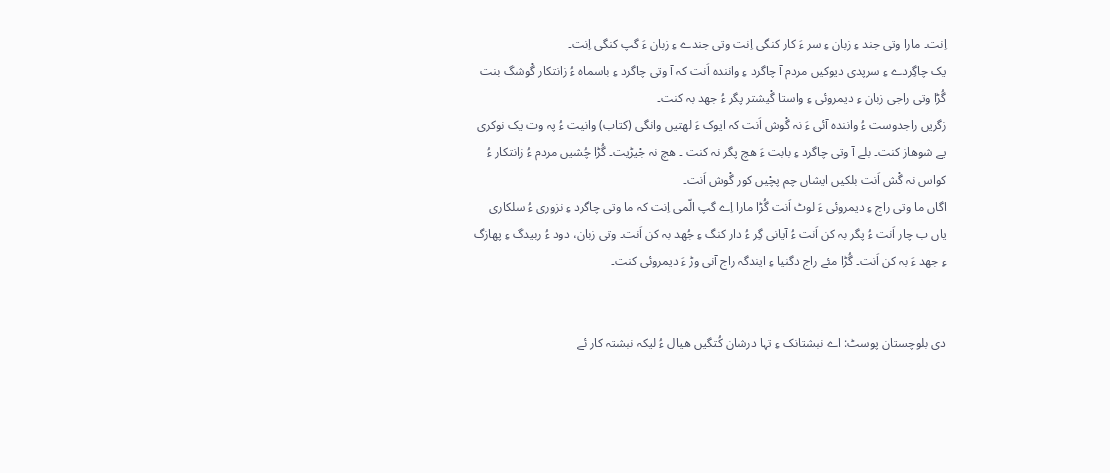اِنت۔ مارا وتی جند ءِ زبان ءِ سر ءَ کار کنگی اِنت وتی جندے ءِ زبان ءَ گپ کنگی اِنت۔
یک چاگِردے ءِ سرپدی دیوکیں مردم آ چاگرد ءِ وانندہ اَنت کہ آ وتی چاگرد ءِ باسماہ ءُ زانتکار گْوشگ بنت گُڑا وتی راجی زبان ءِ دیمروئی ءِ واستا گْیشتر پگر ءُ جھد بہ کنت۔
زگریں راجدوست ءُ وانندہ آئی ءَ نہ گْوش اَنت کہ ایوک ءَ لھتیں وانگی (کتاب) وانیت ءُ پہ وت یک نوکری یے شوھاز کنت۔ بلے آ وتی چاگرد ءِ بابت ءَ ھچ پگر نہ کنت ۔ ھچ نہ جْیڑیت۔ گُڑا چُشیں مردم ءُ زانتکار ءُ کواس نہ گْش اَنت بلکیں ایشاں چم پچْیں کور گْوش اَنت۔
اگاں ما وتی راج ءِ دیمروئی ءَ لوٹ اَنت گُڑا مارا اِے گپ الّمی اِنت کہ ما وتی چاگرد ءِ نزوری ءُ سلکاری یاں ب چار اَنت ءُ پگر بہ کن اَنت ءُ آیانی گِر ءُ دار کنگ ءِ جُھد بہ کن اَنت۔ وتی زبان، دود ءُ ربیدگ ءِ پھازگ ءِ جھد ءَ بہ کن اَنت۔ گُڑا مئے راج دگنیا ءِ ایندگہ راج آنی وڑ ءَ دیمروئی کنت۔


دی بلوچستان پوسٹ: اے نبشتانک ءِ تہا درشان کُتگیں ھیال ءُ لیکہ نبشتہ کار ئے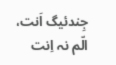جِندئیگ اَنت، الّم نہ اِنت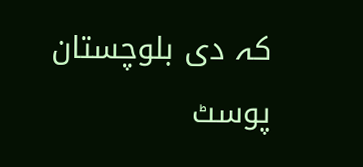کہ دی بلوچستان پوسٹ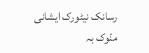رسانک نیٹورک ایشانی منّوک بہ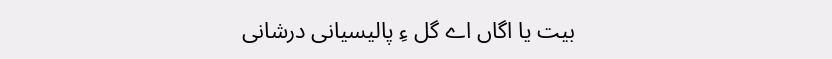بیت یا اگاں اے گل ءِ پالیسیانی درشانی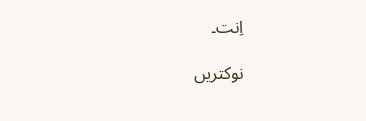اِنت۔

نوکتریں